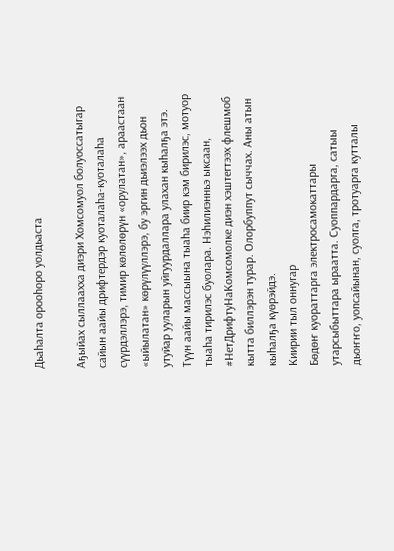Дьаһалта орооһоро уолдьаста

Аҕыйах сыллаахха диэри Хомсомуол болуоссатыгар сайын аайы дрифтердэр куоталаһа-куоталаһа сүүрдэллэрэ, тимир көлөлөрүн «орулатан», араастаан «ыйылатан» көрүлүүллэрэ, бу эргин дьиэлээх дьон утуйар ууларын уйгуурдаллара улахан кыһалҕа этэ. Түүн аайы массыына тыаһа биир кэм бирилэс, мотуор тыаһа тирилэс буолара. Нэһилиэнньэ ыксаан, #НетДрифтуНаКомсомолке диэн хэштегтээх флешмоб кытта биллэрэн турар. Олорбуппут сыччах. Аны атын кыһалҕа күөрэйдэ.
Киирии тыл оннугар
Бөдөҥ куораттарга электросамокаттары утарсыбыттара ыраатта. Суоппардарга, сатыы дьоҥҥо, уопсайынан, суолга, тротуарга кутталы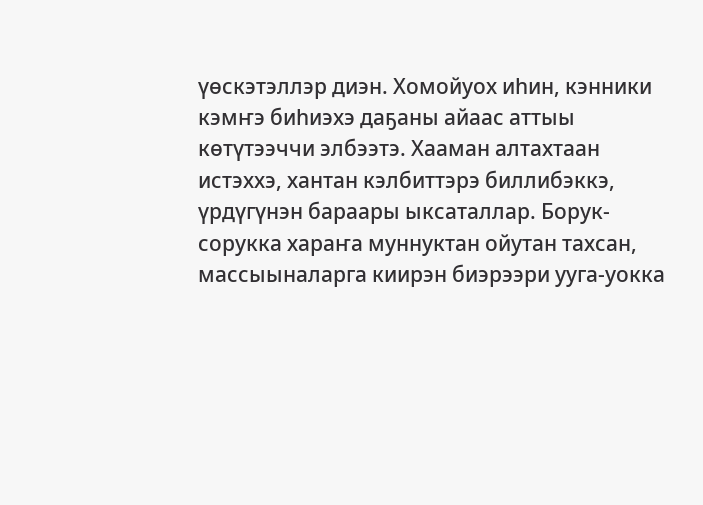үөскэтэллэр диэн. Хомойуох иһин, кэнники кэмҥэ биһиэхэ даҕаны айаас аттыы көтүтээччи элбээтэ. Хааман алтахтаан истэххэ, хантан кэлбиттэрэ биллибэккэ, үрдүгүнэн бараары ыксаталлар. Борук-сорукка хараҥа муннуктан ойутан тахсан, массыыналарга киирэн биэрээри ууга-уокка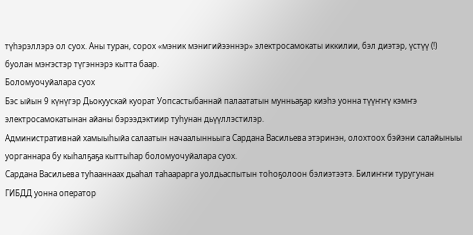түһэрэллэрэ ол суох. Аны туран, сорох «мэник мэнигийээннэр» электросамокаты иккилии, бэл диэтэр, үстүү (!) буолан мэҥэстэр түгэннэрэ кытта баар.
Боломуочуйалара суох
Бэс ыйын 9 күнүгэр Дьокуускай куорат Уопсастыбаннай палаататын мунньаҕар киэһэ уонна түүҥҥү кэмҥэ электросамокатынан айаны бэрээдэктиир туһунан дьүүллэстилэр.
Административнай хамыыһыйа салаатын начаалынньыга Сардана Васильева этэринэн, олохтоох бэйэни салайыныы уорганнара бу кыһалҕаҕа кыттыһар боломуочуйалара суох.
Сардана Васильева туһааннаах дьаһал таһаарарга уолдьаспытын тоһоҕолоон бэлиэтээтэ. Билиҥҥи туругунан ГИБДД уонна оператор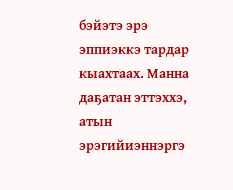бэйэтэ эрэ эппиэккэ тардар кыахтаах. Манна даҕатан эттэххэ, атын эрэгийиэннэргэ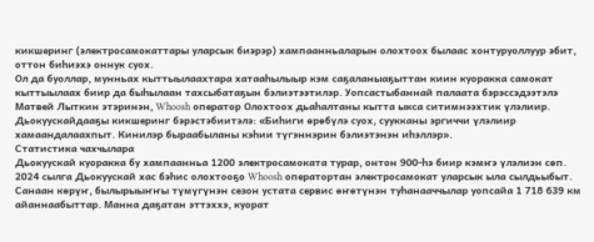кикшеринг (электросамокаттары уларсык биэрэр) хампаанньаларын олохтоох былаас хонтуруоллуур эбит, оттон биһиэхэ оннук суох.
Ол да буоллар, мунньах кыттыылаахтара хатааһылыыр кэм саҕаланыаҕыттан киин куоракка самокат кыттыылаах биир да быһылаан тахсыбатаҕын бэлиэтээтилэр. Уопсастыбаннай палаата бэрэссэдээтэлэ Матвей Лыткин этэринэн, Whoosh оператор Олохтоох дьаһалтаны кытта ыкса ситимнээхтик үлэлиир.
Дьокуускайдааҕы кикшеринг бэрэстэбиитэлэ: «Биһиги өрөбүлэ суох, суукканы эргиччи үлэлиир хамаандалаахпыт. Кинилэр быраабыланы кэһии түгэннэрин бэлиэтэнэн иһэллэр».
Статистика чахчылара
Дьокуускай куоракка бу хампаанньа 1200 электросамоката турар, онтон 900-һэ биир кэмҥэ үлэлиэн сөп.
2024 сылга Дьокуускай хас бэһис олохтооҕо Whoosh оператортан электросамокат уларсык ыла сылдьыбыт. Санаан көрүҥ, былырыыҥҥы түмүгүнэн сезон устата сервис өҥөтүнэн туһанааччылар уопсайа 1 718 639 км айаннаабыттар. Манна даҕатан эттэххэ, куорат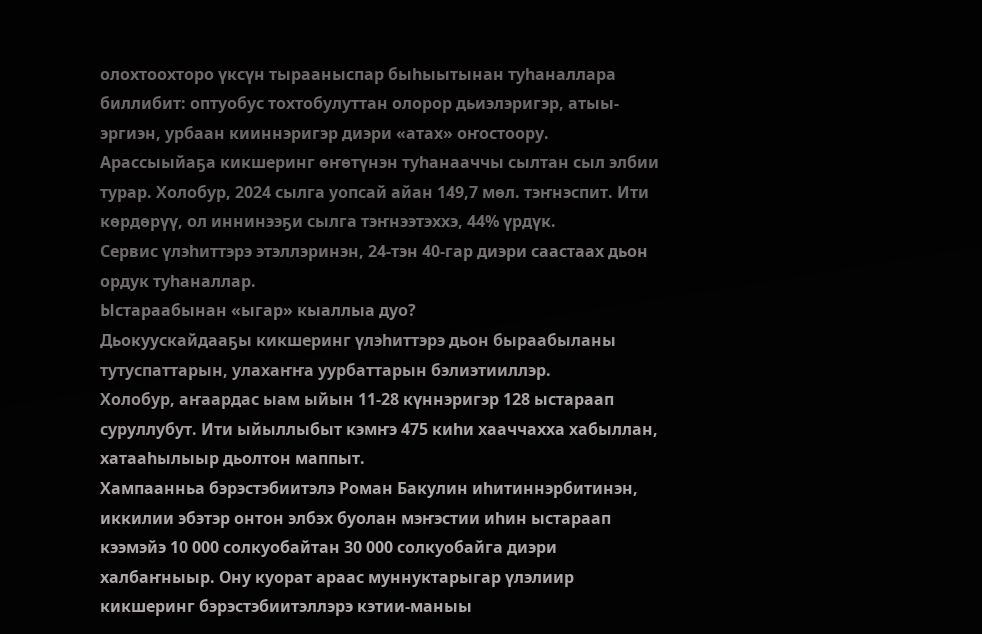олохтоохторо үксүн тырааныспар быһыытынан туһаналлара биллибит: оптуобус тохтобулуттан олорор дьиэлэригэр, атыы-эргиэн, урбаан кииннэригэр диэри «атах» оҥостоору.
Арассыыйаҕа кикшеринг өҥөтүнэн туһанааччы сылтан сыл элбии турар. Холобур, 2024 сылга уопсай айан 149,7 мөл. тэҥнэспит. Ити көрдөрүү, ол иннинээҕи сылга тэҥнээтэххэ, 44% үрдүк.
Сервис үлэһиттэрэ этэллэринэн, 24-тэн 40-гар диэри саастаах дьон ордук туһаналлар.
Ыстараабынан «ыгар» кыаллыа дуо?
Дьокуускайдааҕы кикшеринг үлэһиттэрэ дьон быраабыланы тутуспаттарын, улахаҥҥа уурбаттарын бэлиэтииллэр.
Холобур, аҥаардас ыам ыйын 11-28 күннэригэр 128 ыстараап суруллубут. Ити ыйыллыбыт кэмҥэ 475 киһи хааччахха хабыллан, хатааһылыыр дьолтон маппыт.
Хампаанньа бэрэстэбиитэлэ Роман Бакулин иһитиннэрбитинэн, иккилии эбэтэр онтон элбэх буолан мэҥэстии иһин ыстараап кээмэйэ 10 000 солкуобайтан 30 000 солкуобайга диэри халбаҥныыр. Ону куорат араас муннуктарыгар үлэлиир кикшеринг бэрэстэбиитэллэрэ кэтии-маныы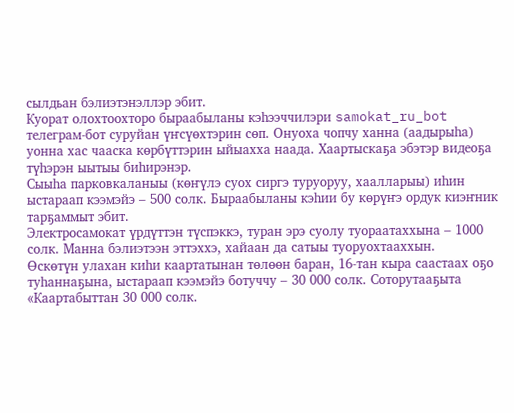сылдьан бэлиэтэнэллэр эбит.
Куорат олохтоохторо быраабыланы кэһээччилэри samokat_ru_bot телеграм-бот суруйан үҥсүөхтэрин сөп. Онуоха чопчу ханна (аадырыһа) уонна хас чааска көрбүттэрин ыйыахха наада. Хаартыскаҕа эбэтэр видеоҕа түһэрэн ыытыы биһирэнэр.
Сыыһа парковкаланыы (көҥүлэ суох сиргэ туруоруу, хаалларыы) иһин ыстараап кээмэйэ – 500 солк. Быраабыланы кэһии бу көрүҥэ ордук киэҥник тарҕаммыт эбит.
Электросамокат үрдүттэн түспэккэ, туран эрэ суолу туораатаххына – 1000 солк. Манна бэлиэтээн эттэххэ, хайаан да сатыы туоруохтааххын.
Өскөтүн улахан киһи каартатынан төлөөн баран, 16-тан кыра саастаах оҕо туһаннаҕына, ыстараап кээмэйэ ботуччу – 30 000 солк. Соторутааҕыта «Каартабыттан 30 000 солк.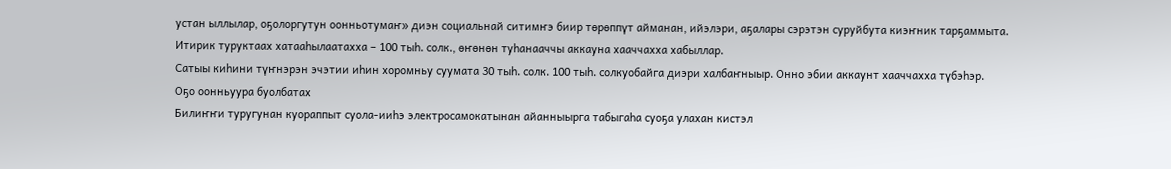устан ыллылар, оҕолоргутун оонньотумаҥ» диэн социальнай ситимҥэ биир төрөппүт айманан, ийэлэри, аҕалары сэрэтэн суруйбута киэҥник тарҕаммыта.
Итирик туруктаах хатааһылаатахха – 100 тыһ. солк., өҥөнөн туһанааччы аккауна хааччахха хабыллар.
Сатыы киһини түҥнэрэн эчэтии иһин хоромньу суумата 30 тыһ. солк. 100 тыһ. солкуобайга диэри халбаҥныыр. Онно эбии аккаунт хааччахха түбэһэр.
Оҕо оонньуура буолбатах
Билиҥҥи туругунан куораппыт суола-ииһэ электросамокатынан айанныырга табыгаһа суоҕа улахан кистэл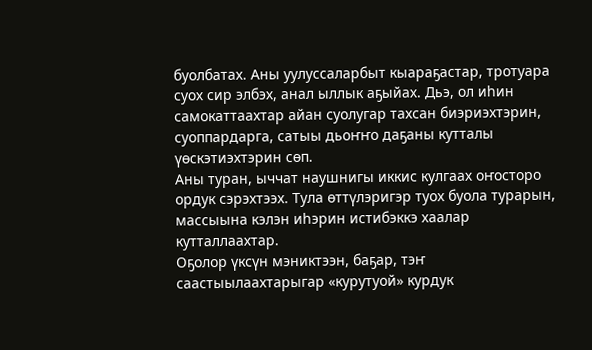буолбатах. Аны уулуссаларбыт кыараҕастар, тротуара суох сир элбэх, анал ыллык аҕыйах. Дьэ, ол иһин самокаттаахтар айан суолугар тахсан биэриэхтэрин, суоппардарга, сатыы дьоҥҥо даҕаны кутталы үөскэтиэхтэрин сөп.
Аны туран, ыччат наушнигы иккис кулгаах оҥосторо ордук сэрэхтээх. Тула өттүлэригэр туох буола турарын, массыына кэлэн иһэрин истибэккэ хаалар кутталлаахтар.
Оҕолор үксүн мэниктээн, баҕар, тэҥ саастыылаахтарыгар «курутуой» курдук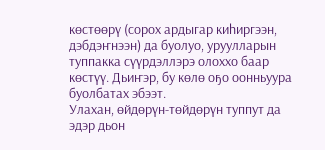көстөөрү (сорох ардыгар киһиргээн, дэбдэҥнээн) да буолуо, уруулларын туппакка сүүрдэллэрэ олоххо баар көстүү. Дьиҥэр, бу көлө оҕо оонньуура буолбатах эбээт.
Улахан, өйдөрүн-төйдөрүн туппут да эдэр дьон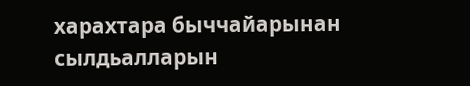харахтара быччайарынан сылдьалларын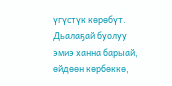үгүстүк көрөбүт. Дьалаҕай буолуу эмиэ ханна барыай, өйдөөн көрбөккө,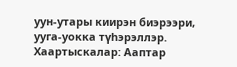уун-утары киирэн биэрээри, ууга-уокка түһэрэллэр.
Хаартыскалар: Ааптар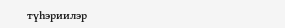түһэриилэр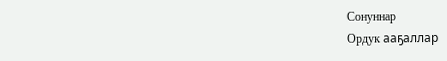Сонуннар
Ордук ааҕаллар